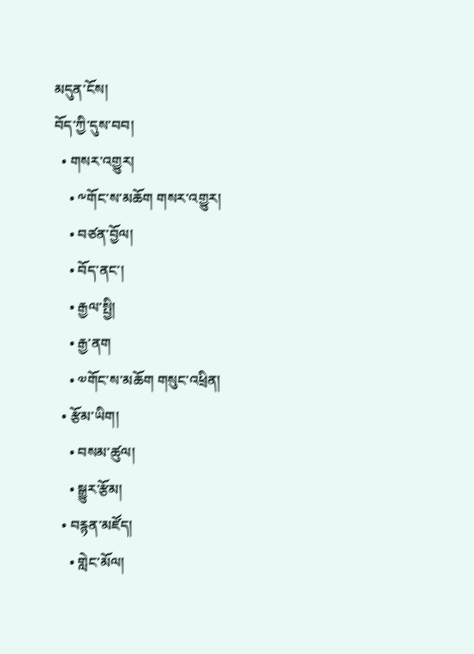མདུན་ངོས།
བོད་ཀྱི་དུས་བབ།
  • གསར་འགྱུར།
    • ༸གོང་ས་མཆོག གསར་འགྱུར།
    • བཙན་བྱོལ།
    • བོད་ནང་།
    • རྒྱལ་སྤྱི།
    • རྒྱ་ནག
    • ༧གོང་ས་མཆོག གསུང་འཕྲིན།
  • རྩོམ་ཡིག།
    • བསམ་ཚུལ།
    • སྒྱུར་རྩོམ།
  • བརྙན་མཛོད།
    • གླེང་མོལ།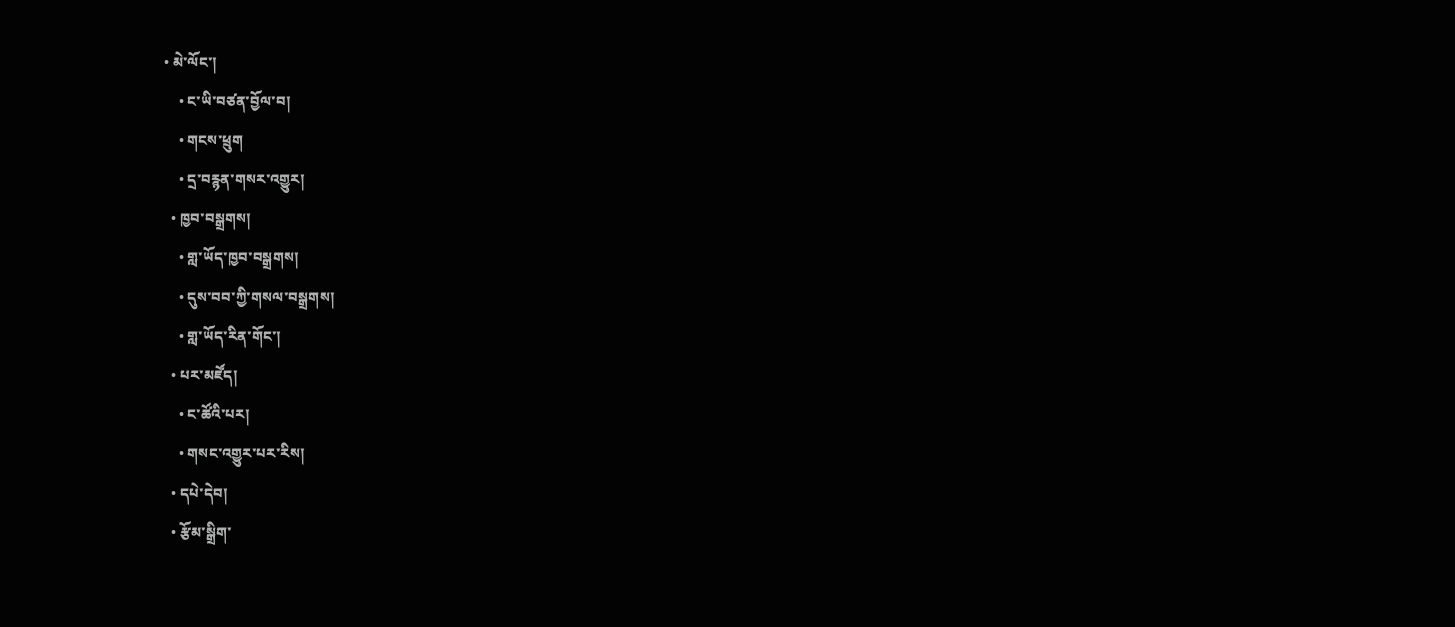• མེ་ལོང་།
    • ང་ཡི་བཙན་བྱོལ་བ།
    • གངས་ཕྲུག
    • དྲ་བརྙན་གསར་འགྱུར།
  • ཁྱབ་བསྒྲགས།
    • གླ་ཡོད་ཁྱབ་བསྒྲགས།
    • དུས་བབ་ཀྱི་གསལ་བསྒྲགས།
    • གླ་ཡོད་རིན་གོང་།
  • པར་མཛོད།
    • ང་ཚོའི་པར།
    • གསང་འགྱུར་པར་རིས།
  • དཔེ་དེབ།
  • རྩོམ་སྒྲིག་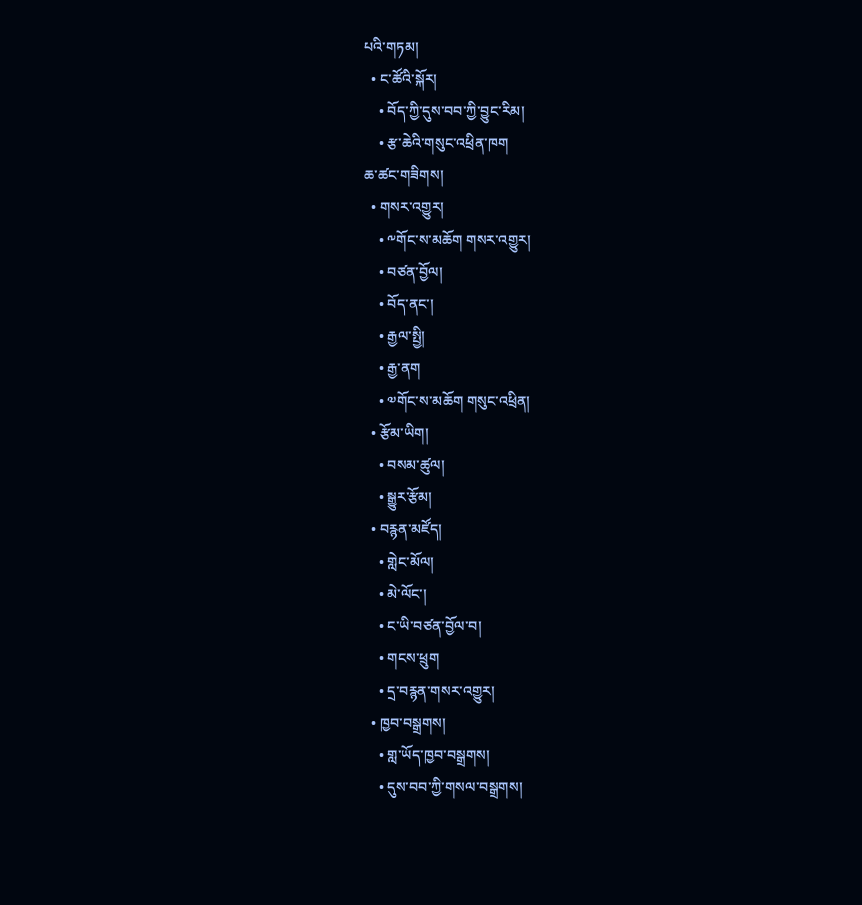པའི་གཏམ།
  • ང་ཚོའི་སྐོར།
    • བོད་ཀྱི་དུས་བབ་ཀྱི་བྱུང་རིམ།
    • རྩ་ཆེའི་གསུང་འཕྲིན་ཁག
ཆ་ཚང་གཟིགས།
  • གསར་འགྱུར།
    • ༸གོང་ས་མཆོག གསར་འགྱུར།
    • བཙན་བྱོལ།
    • བོད་ནང་།
    • རྒྱལ་སྤྱི།
    • རྒྱ་ནག
    • ༧གོང་ས་མཆོག གསུང་འཕྲིན།
  • རྩོམ་ཡིག།
    • བསམ་ཚུལ།
    • སྒྱུར་རྩོམ།
  • བརྙན་མཛོད།
    • གླེང་མོལ།
    • མེ་ལོང་།
    • ང་ཡི་བཙན་བྱོལ་བ།
    • གངས་ཕྲུག
    • དྲ་བརྙན་གསར་འགྱུར།
  • ཁྱབ་བསྒྲགས།
    • གླ་ཡོད་ཁྱབ་བསྒྲགས།
    • དུས་བབ་ཀྱི་གསལ་བསྒྲགས།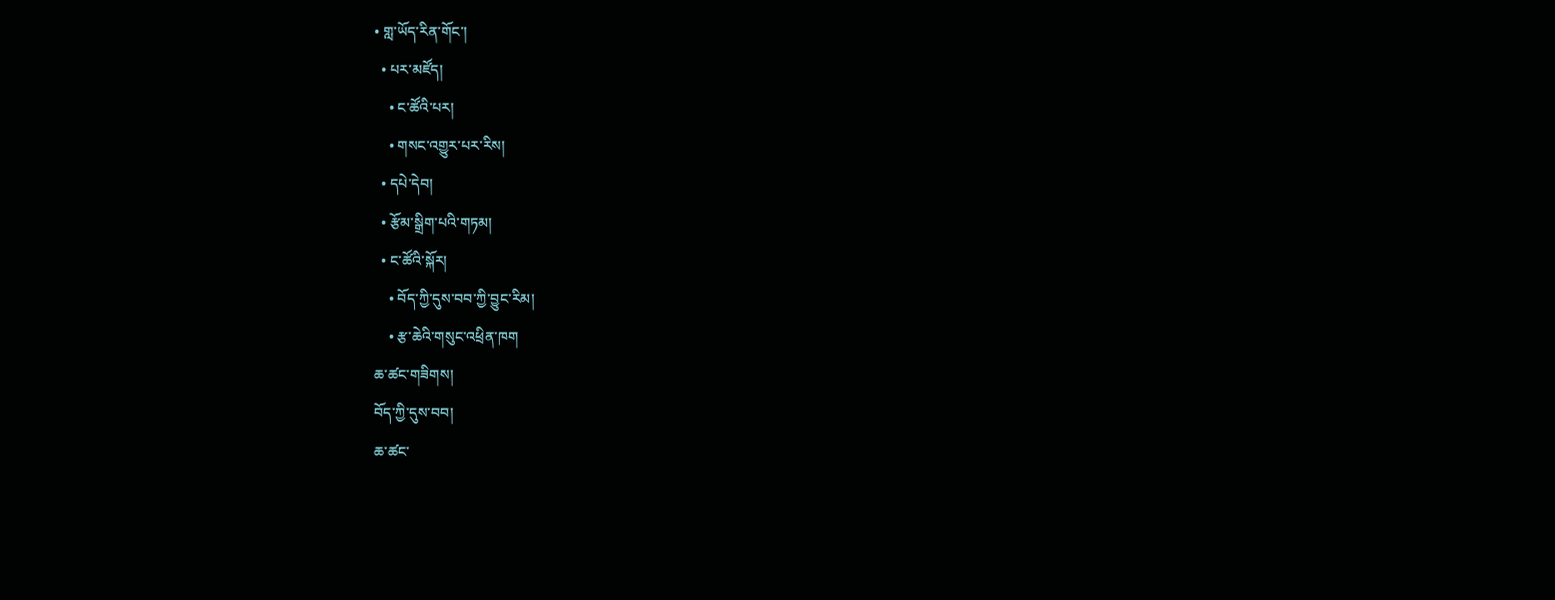• གླ་ཡོད་རིན་གོང་།
  • པར་མཛོད།
    • ང་ཚོའི་པར།
    • གསང་འགྱུར་པར་རིས།
  • དཔེ་དེབ།
  • རྩོམ་སྒྲིག་པའི་གཏམ།
  • ང་ཚོའི་སྐོར།
    • བོད་ཀྱི་དུས་བབ་ཀྱི་བྱུང་རིམ།
    • རྩ་ཆེའི་གསུང་འཕྲིན་ཁག
ཆ་ཚང་གཟིགས།
བོད་ཀྱི་དུས་བབ།
ཆ་ཚང་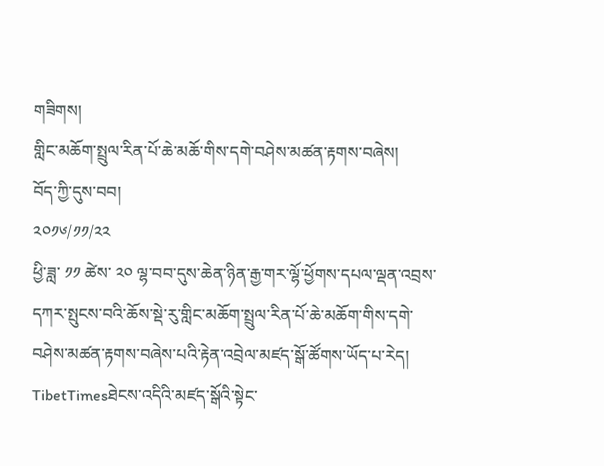གཟིགས།
གླིང་མཆོག་སྤྲུལ་རིན་པོ་ཆེ་མཆོ་གིས་དགེ་བཤེས་མཚན་རྟགས་བཞེས།
བོད་ཀྱི་དུས་བབ།
༢༠༡༦/༡༡/༢༢
ཕྱི་ཟླ་ ༡༡ ཚེས་ ༢༠ ལྷ་བབ་དུས་ཆེན་ཉིན་རྒྱ་གར་ལྷོ་ཕྱོགས་དཔལ་ལྡན་འབྲས་དཀར་སྤུངས་བའི་ཆོས་སྡེ་རུ་གླིང་མཆོག་སྤྲུལ་རིན་པོ་ཆེ་མཆོག་གིས་དགེ་བཤེས་མཚན་རྟགས་བཞེས་པའི་རྟེན་འབྲེལ་མཛད་སྒོ་ཚོགས་ཡོད་པ་རེད།
TibetTimesཐེངས་འདིའི་མཛད་སྒོའི་སྟེང་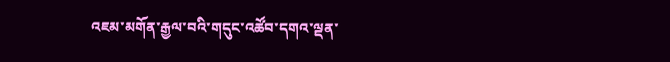འཇམ་མགོན་རྒྱལ་བའི་གདུང་འཚོབ་དགའ་ལྡན་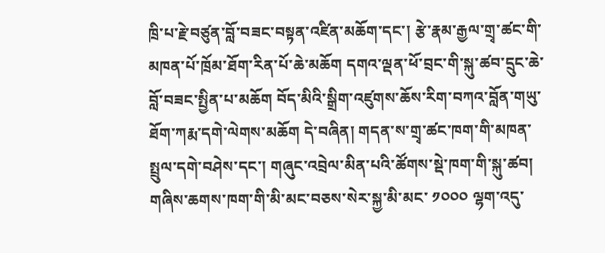ཁྲི་པ་རྗེ་བཙུན་བློ་བཟང་བསྟན་འཛིན་མཆོག་དང་། རྩེ་རྣམ་རྒྱལ་གྲྭ་ཚང་གི་མཁན་པོ་ཁྲོམ་ཐོག་རིན་པོ་ཆེ་མཆོག དགའ་ལྡན་ཕོ་བྲང་གི་སྐུ་ཚབ་དྲུང་ཆེ་བློ་བཟང་སྤྱིན་པ་མཆོག བོད་མིའི་སྒྲིག་འཛུགས་ཆོས་རིག་བཀའ་བློན་གཡུ་ཐོག་ཀརྨ་དགེ་ལེགས་མཆོག དེ་བཞིན། གདན་ས་གྲྭ་ཚང་ཁག་གི་མཁན་སྤྲུལ་དགེ་བཤེས་དང་། གཞུང་འབྲེལ་མིན་པའི་ཚོགས་སྡེ་ཁག་གི་སྐུ་ཚབ། གཞིས་ཆགས་ཁག་གི་མི་མང་བཅས་སེར་སྐྱ་མི་མང་ ༡༠༠༠ ལྷག་འདུ་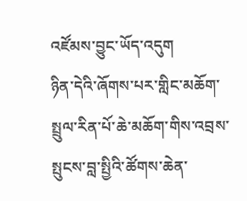འཛོམས་བྱུང་ཡོད་འདུག
ཉིན་དེའི་ཞོགས་པར་གླིང་མཆོག་སྤྲུལ་རིན་པོ་ཆེ་མཆོག་གིས་འབྲས་སྤུངས་བླ་སྤྱིའི་ཚོགས་ཆེན་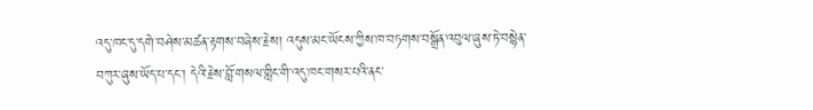འདུ་ཁང་དུ་དགེ་བཤེས་མཚན་རྟགས་བཞེས་རྗེས། འདུས་མང་ཡོངས་ཀྱིས་ཁ་བཏགས་བསྒྲོན་འབུལ་ཞུས་ཏེ་བསྙེན་བཀུར་ཞུས་ཡོད་པ་དང་། དེའི་རྗེས་བློ་གསལ་གླིང་གི་འདུ་ཁང་གསར་པའི་ནང་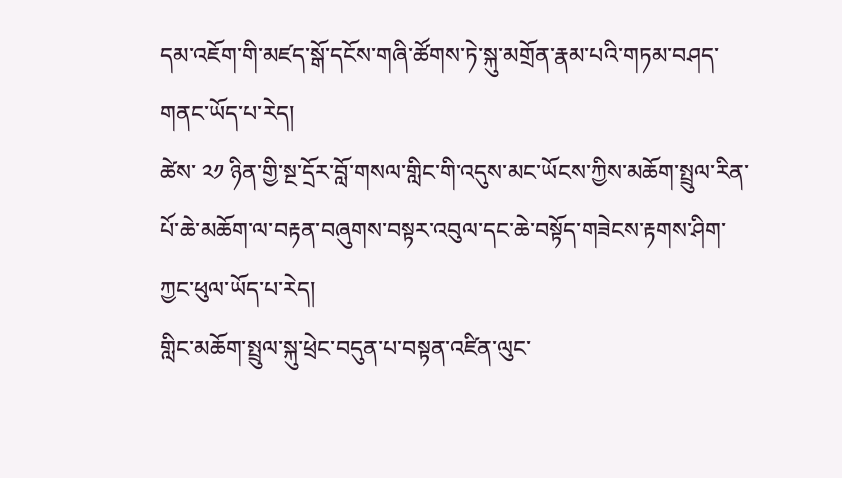དམ་འཇོག་གི་མཛད་སྒོ་དངོས་གཞི་ཚོགས་ཏེ་སྐུ་མགྲོན་རྣམ་པའི་གཏམ་བཤད་གནང་ཡོད་པ་རེད།
ཚེས་ ༢༡ ཉིན་གྱི་སྔ་དྲོར་བློ་གསལ་གླིང་གི་འདུས་མང་ཡོངས་ཀྱིས་མཆོག་སྤྲུལ་རིན་པོ་ཆེ་མཆོག་ལ་བརྟན་བཞུགས་བསྟར་འབུལ་དང་ཆེ་བསྟོད་གཟེངས་རྟགས་ཤིག་ཀྱང་ཕུལ་ཡོད་པ་རེད།
གླིང་མཆོག་སྤྲུལ་སྐུ་ཕྲེང་བདུན་པ་བསྟན་འཛིན་ལུང་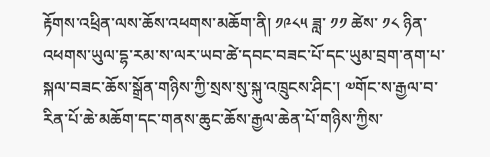རྟོགས་འཕྲིན་ལས་ཆོས་འཕགས་མཆོག་ནི། ༡༩༨༥ ཟླ་ ༡༡ ཚེས་ ༡༨ ཉིན་འཕགས་ཡུལ་དྷ་རམ་ས་ལར་ཡབ་ཚེ་དབང་བཟང་པོ་དང་ཡུམ་བྲག་ནག་པ་སྐལ་བཟང་ཆོས་སྒྲོན་གཉིས་ཀྱི་སྲས་སུ་སྐུ་འཁྲུངས་ཤིང་། ༧གོང་ས་རྒྱལ་བ་རིན་པོ་ཆེ་མཆོག་དང་གནས་ཆུང་ཆོས་རྒྱལ་ཆེན་པོ་གཉིས་ཀྱིས་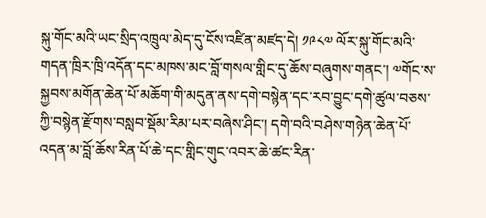སྐུ་གོང་མའི་ཡང་སྲིད་འཁྲུལ་མེད་དུ་ངོས་འཛིན་མཛད་དེ། ༡༩༨༧ ལོར་སྐུ་གོང་མའི་གདན་ཁྲིར་ཁྲི་འདོན་དང་མཁས་མང་བློ་གསལ་གླིང་དུ་ཆོས་བཞུགས་གནང་། ༧གོང་ས་སྐྱབས་མགོན་ཆེན་པོ་མཆོག་གི་མདུན་ནས་དགེ་བསྙེན་དང་རབ་བྱུང་དགེ་ཚུལ་བཅས་ཀྱི་བསྙེན་རྫོགས་བསླབ་སྡོམ་རིམ་པར་བཞེས་ཤིང་། དགེ་བའི་བཤེས་གཉེན་ཆེན་པོ་འདན་མ་བློ་ཆོས་རིན་པོ་ཆེ་དང་གླིང་གུང་འབར་ཆེ་ཚང་རིན་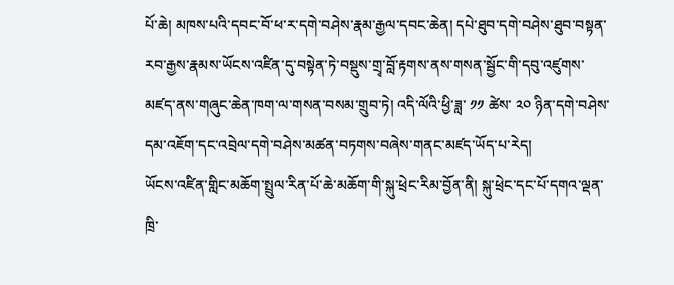པོ་ཆེ། མཁས་པའི་དབང་བོ་ཕ་ར་དགེ་བཤེས་རྣམ་རྒྱལ་དབང་ཆེན། དཔེ་ཐུབ་དགེ་བཤེས་ཐུབ་བསྟན་རབ་རྒྱས་རྣམས་ཡོངས་འཛིན་དུ་བསྟེན་ཏེ་བསྡུས་གྲྭ་བློ་རྟགས་ནས་གསན་སྦྱོང་གི་དབུ་འཛུགས་མཛད་ནས་གཞུང་ཆེན་ཁག་ལ་གསན་བསམ་གྲུབ་ཏེ། འདི་ལོའི་ཕྱི་ཟླ་ ༡༡ ཚེས་ ༢༠ ཉིན་དགེ་བཤེས་དམ་འཇོག་དང་འབྲེལ་དགེ་བཤེས་མཚན་བཏགས་བཞེས་གནང་མཛད་ཡོད་པ་རེད།
ཡོངས་འཛིན་གླིང་མཆོག་སྤྲུལ་རིན་པོ་ཆེ་མཆོག་གི་སྐུ་ཕྲེང་རིམ་བྱོན་ནི། སྐུ་ཕྲེང་དང་པོ་དགའ་ལྡན་ཁྲི་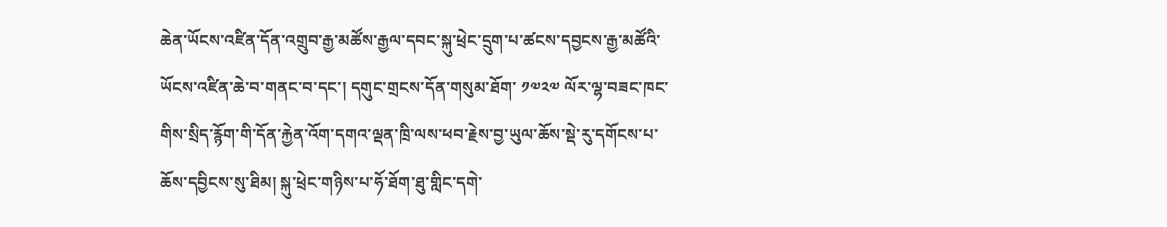ཆེན་ཡོངས་འཛིན་དོན་འགྲུབ་རྒྱ་མཚོས་རྒྱལ་དབང་སྐུ་ཕྲེང་དྲུག་པ་ཚངས་དབྱངས་རྒྱ་མཚོའི་ཡོངས་འཛིན་ཆེ་བ་གནང་བ་དང་། དགུང་གྲངས་དོན་གསུམ་ཐོག་ ༡༧༢༧ ལོར་ལྷ་བཟང་ཁང་གིས་སྲིད་རྙོག་གི་དོན་རྐྱེན་འོག་དགའ་ལྡན་ཁྲི་ལས་ཕབ་རྗེས་བྱ་ཡུལ་ཆོས་སྡེ་རུ་དགོངས་པ་ཆོས་དབྱིངས་སུ་ཐིམ། སྐུ་ཕྲེང་གཉིས་པ་ཧོ་ཐོག་ཐུ་གླིང་དགེ་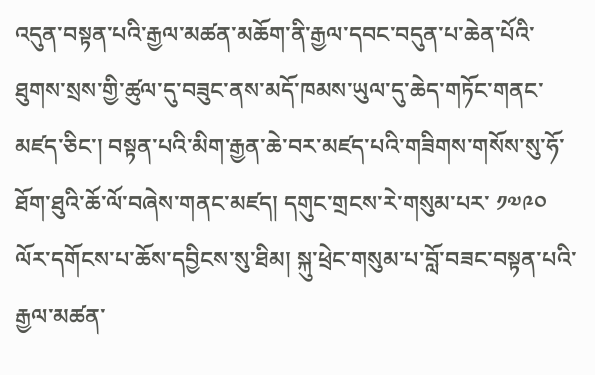འདུན་བསྟན་པའི་རྒྱལ་མཚན་མཆོག་ནི་རྒྱལ་དབང་བདུན་པ་ཆེན་པོའི་ཐུགས་སྲས་གྱི་ཚུལ་དུ་བཟུང་ནས་མདོ་ཁམས་ཡུལ་དུ་ཆེད་གཏོང་གནང་མཛད་ཅིང་། བསྟན་པའི་མིག་རྒྱན་ཆེ་བར་མཛད་པའི་གཟིགས་གསོས་སུ་ཧོ་ཐོག་ཐུའི་ཆོ་ལོ་བཞེས་གནང་མཛད། དགུང་གྲངས་རེ་གསུམ་པར་ ༡༧༩༠ ལོར་དགོངས་པ་ཆོས་དབྱིངས་སུ་ཐིམ། སྐུ་ཕྲེང་གསུམ་པ་བློ་བཟང་བསྟན་པའི་རྒྱལ་མཚན་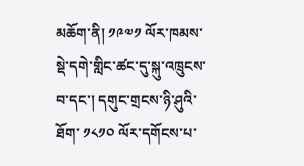མཆོག་ནི། ༡༩༧༡ ལོར་ཁམས་སྡེ་དགེ་གླིང་ཚང་དུ་སྐུ་འཁྲུངས་བ་དང་། དགུང་གྲངས་ཉི་ཤུའི་ཐོག་ ༡༨༡༠ ལོར་དགོངས་པ་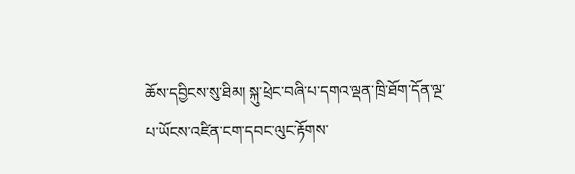ཆོས་དབྱིངས་སུ་ཐིམ། སྐུ་ཕྲེང་བཞི་པ་དགའ་ལྡན་ཁྲི་ཐོག་དོན་ལྔ་པ་ཡོངས་འཛིན་ངག་དབང་ལུང་རྟོགས་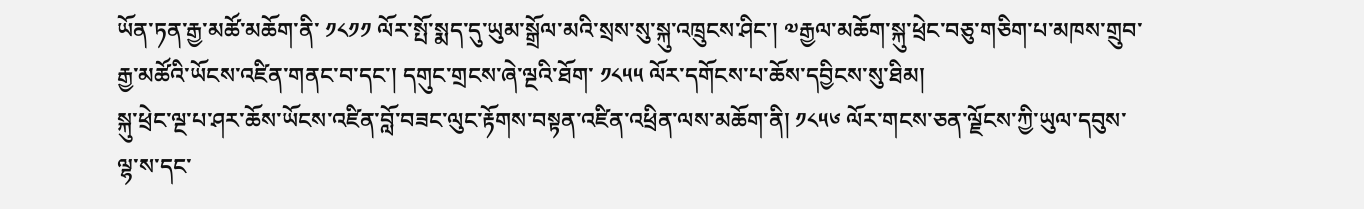ཡོན་ཏན་རྒྱ་མཚོ་མཆོག་ནི་ ༡༨༡༡ ལོར་སྤོ་སྨད་དུ་ཡུམ་སྒྲོལ་མའི་སྲས་སུ་སྐུ་འཁྲུངས་ཤིང་། ༧རྒྱལ་མཆོག་སྐུ་ཕྲེང་བཅུ་གཅིག་པ་མཁས་གྲུབ་རྒྱ་མཚོའི་ཡོངས་འཛིན་གནང་བ་དང་། དགུང་གྲངས་ཞེ་ལྔའི་ཐོག་ ༡༨༥༥ ལོར་དགོངས་པ་ཆོས་དབྱིངས་སུ་ཐིམ།
སྐུ་ཕྲེང་ལྔ་པ་ཤར་ཆོས་ཡོངས་འཛིན་བློ་བཟང་ལུང་རྟོགས་བསྟན་འཛིན་འཕྲིན་ལས་མཆོག་ནི། ༡༨༥༦ ལོར་གངས་ཅན་ལྗོངས་ཀྱི་ཡུལ་དབུས་ལྷ་ས་དང་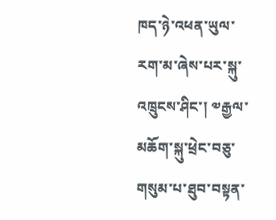ཁད་ཉེ་འཕན་ཡུལ་རག་མ་ཞེས་པར་སྐུ་འཁྲུངས་ཤིང་། ༧རྒྱལ་མཆོག་སྐུ་ཕྲེང་བཅུ་གསུམ་པ་ཐུབ་བསྟན་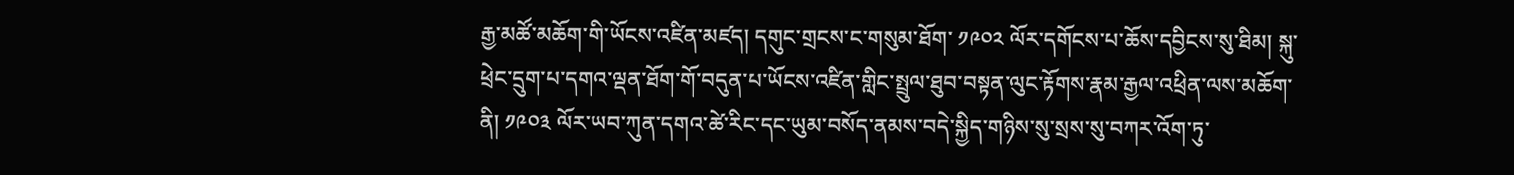རྒྱ་མཚོ་མཆོག་གི་ཡོངས་འཛིན་མཛད། དགུང་གྲངས་ང་གསུམ་ཐོག་ ༡༩༠༢ ལོར་དགོངས་པ་ཆོས་དབྱིངས་སུ་ཐིམ། སྐུ་ཕྲེང་དྲུག་པ་དགའ་ལྡན་ཐོག་གོ་བདུན་པ་ཡོངས་འཛིན་གླིང་སྤྲུལ་ཐུབ་བསྟན་ལུང་རྟོགས་རྣམ་རྒྱལ་འཕྲིན་ལས་མཆོག་ནི། ༡༩༠༣ ལོར་ཡབ་ཀུན་དགའ་ཚེ་རིང་དང་ཡུམ་བསོད་ནམས་བདེ་སྐྱིད་གཉིས་སུ་སྲས་སུ་བཀར་འོག་ཏུ་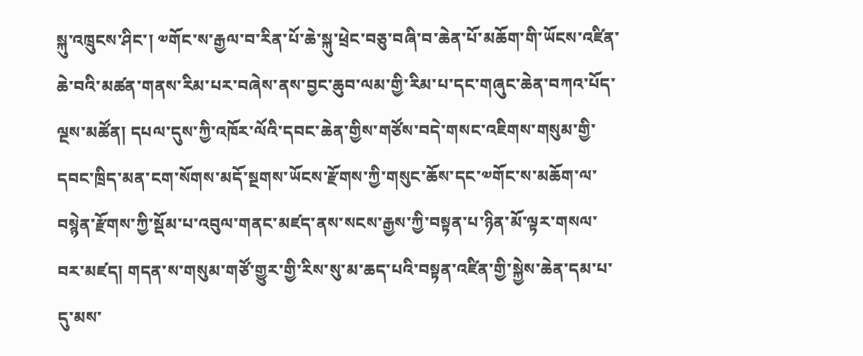སྐུ་འཁྲུངས་ཤིང་། ༧གོང་ས་རྒྱལ་བ་རིན་པོ་ཆེ་སྐུ་ཕྲེང་བཅུ་བཞི་བ་ཆེན་པོ་མཆོག་གི་ཡོངས་འཛིན་ཆེ་བའི་མཚན་གནས་རིམ་པར་བཞེས་ནས་བྱང་ཆུབ་ལམ་གྱི་རིམ་པ་དང་གཞུང་ཆེན་བཀའ་པོད་ལྔས་མཚོན། དཔལ་དུས་ཀྱི་འཁོར་ལོའི་དབང་ཆེན་གྱིས་གཙོས་བདེ་གསང་འཇིགས་གསུམ་གྱི་དབང་ཁྲིད་མན་ངག་སོགས་མདོ་སྔགས་ཡོངས་རྫོགས་ཀྱི་གསུང་ཆོས་དང་༧གོང་ས་མཆོག་ལ་བསྙེན་རྫོགས་ཀྱི་སྡོམ་པ་འབུལ་གནང་མཛད་ནས་སངས་རྒྱས་ཀྱི་བསྟན་པ་ཉིན་མོ་ལྟར་གསལ་བར་མཛད། གདན་ས་གསུམ་གཙོ་གྱུར་གྱི་རིས་སུ་མ་ཆད་པའི་བསྟན་འཛིན་གྱི་སྐྱེས་ཆེན་དམ་པ་དུ་མས་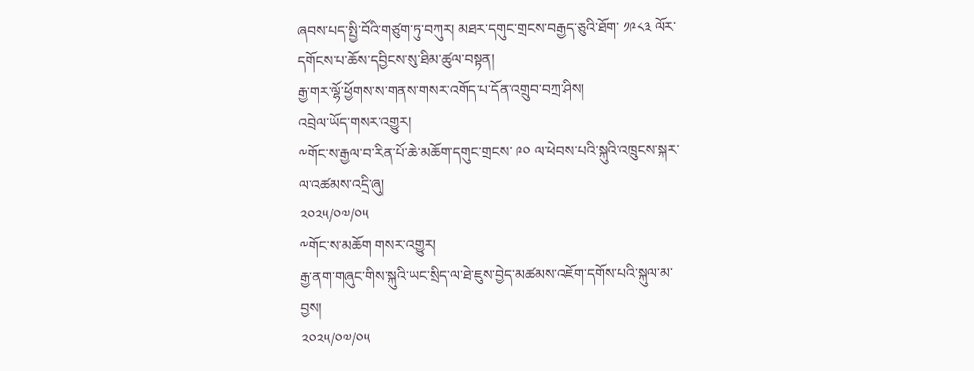ཞབས་པད་སྤྱི་བོའི་གཙུག་ཏུ་བཀུར། མཐར་དགུང་གྲངས་བརྒྱད་ཅུའི་ཐོག་ ༡༩༨༣ ལོར་དགོངས་པ་ཆོས་དབྱིངས་སུ་ཐིམ་ཚུལ་བསྟན།
རྒྱ་གར་ལྷོ་ཕྱོགས་ས་གནས་གསར་འགོད་པ་དོན་འགྲུབ་བཀྲ་ཤིས།
འབྲེལ་ཡོད་གསར་འགྱུར།
༸གོང་ས་རྒྱལ་བ་རིན་པོ་ཆེ་མཆོག་དགུང་གྲངས་ ༩༠ ལ་ཕེབས་པའི་སྐུའི་འཁྲུངས་སྐར་ལ་འཚམས་འདྲི་ཞུ།
༢༠༢༥/༠༧/༠༥
༸གོང་ས་མཆོག གསར་འགྱུར།
རྒྱ་ནག་གཞུང་གིས་སྐུའི་ཡང་སྲིད་ལ་ཐེ་ཇུས་བྱེད་མཚམས་འཇོག་དགོས་པའི་སྐུལ་མ་བྱས།
༢༠༢༥/༠༧/༠༥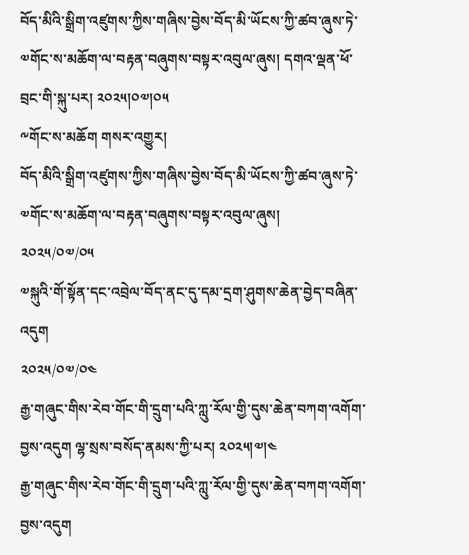བོད་མིའི་སྒྲིག་འཛུགས་ཀྱིས་གཞིས་བྱེས་བོད་མི་ཡོངས་ཀྱི་ཚབ་ཞུས་ཏེ་༧གོང་ས་མཆོག་ལ་བརྟན་བཞུགས་བསྟར་འབུལ་ཞུས། དགའ་ལྡན་ཕོ་བྲང་གི་སྐུ་པར། ༢༠༢༥།༠༧།༠༥
༸གོང་ས་མཆོག གསར་འགྱུར།
བོད་མིའི་སྒྲིག་འཛུགས་ཀྱིས་གཞིས་བྱེས་བོད་མི་ཡོངས་ཀྱི་ཚབ་ཞུས་ཏེ་༧གོང་ས་མཆོག་ལ་བརྟན་བཞུགས་བསྟར་འབུལ་ཞུས།
༢༠༢༥/༠༧/༠༥
༧སྐུའི་གོ་སྟོན་དང་འབྲེལ་བོད་ནང་དུ་དམ་དྲག་ཤུགས་ཆེན་བྱེད་བཞིན་འདུག
༢༠༢༥/༠༧/༠༤
རྒྱ་གཞུང་གིས་རེབ་གོང་གི་དྲུག་པའི་ཀླུ་རོལ་གྱི་དུས་ཆེན་བཀག་འགོག་བྱས་འདུག ལྷ་སྲས་བསོད་ནམས་ཀྱི་པར། ༢༠༢༥།༧།༤
རྒྱ་གཞུང་གིས་རེབ་གོང་གི་དྲུག་པའི་ཀླུ་རོལ་གྱི་དུས་ཆེན་བཀག་འགོག་བྱས་འདུག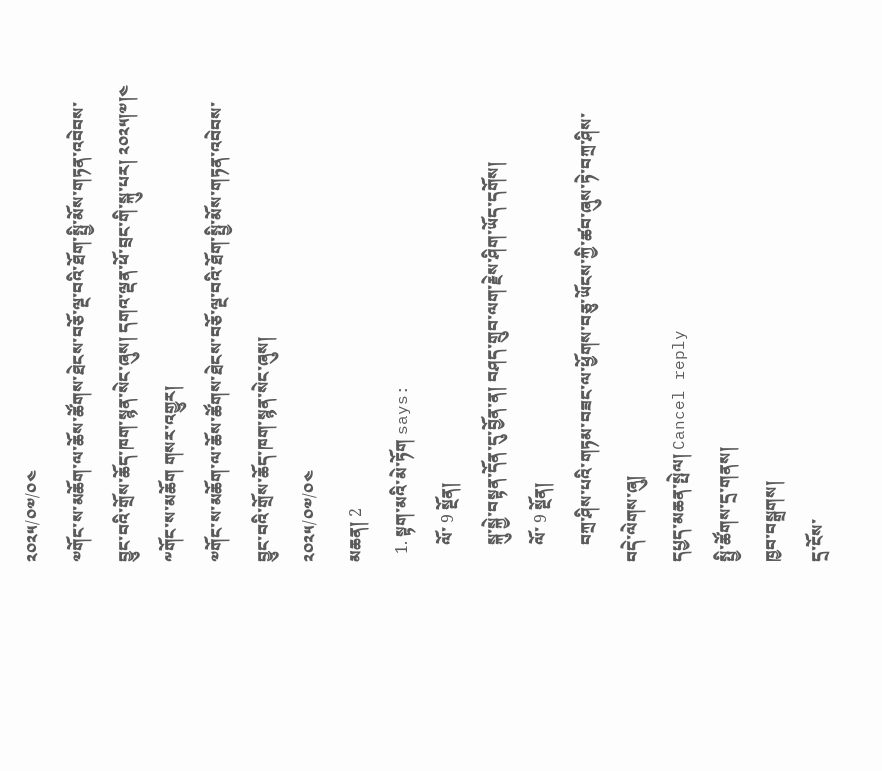༢༠༢༥/༠༧/༠༤
༧གོང་ས་མཆོག་ལ་ཆོས་ཚོགས་ཐེངས་བཅོ་ལྔ་བའི་ཐོག་སྤྱི་མོས་གཏན་འབེབས་བྱུང་བའི་གྲོས་ཆོད་ཁག་སྙན་སེང་ཞུས། དགའ་ལྡན་ཕོ་བྲང་གི་སྐུ་པར། ༢༠༢༥།༧།༤
༸གོང་ས་མཆོག གསར་འགྱུར།
༧གོང་ས་མཆོག་ལ་ཆོས་ཚོགས་ཐེངས་བཅོ་ལྔ་བའི་ཐོག་སྤྱི་མོས་གཏན་འབེབས་བྱུང་བའི་གྲོས་ཆོད་ཁག་སྙན་སེང་ཞུས།
༢༠༢༥/༠༧/༠༤
མཆན། 2
  1. སྟག་མའི་མེ་ཏོག says:
    ལོ་ 9 སྔོན།
    སྐུ་སྐྱེ་བསྟན་དོན་དུ་བྱོན་ན། བཤད་གྲུབ་ལག་རྗེས་ཤིག་ཡོད་དགོས།
    ལོ་ 9 སྔོན།
    བཀྲ་ཤིས་པའི་གཏམ་བཟང་ལ་ཕྱོགས་བཅུ་ཡོངས་ཀྱི་ཚབ་ཞུས་ཏེ་བཀྲ་ཤིས་བདེ་ལེགས་ཞུ།
དཔྱད་མཆན་སྤེལ། Cancel reply
སྤྱི་ཚོགས་དྲ་གནས།
ཁྱབ་བསྒྲགས།
དྲ་ངོས་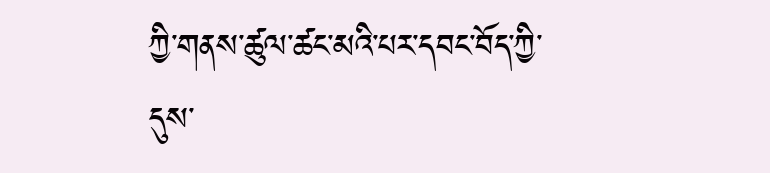ཀྱི་གནས་ཚུལ་ཚང་མའི་པར་དབང་བོད་ཀྱི་དུས་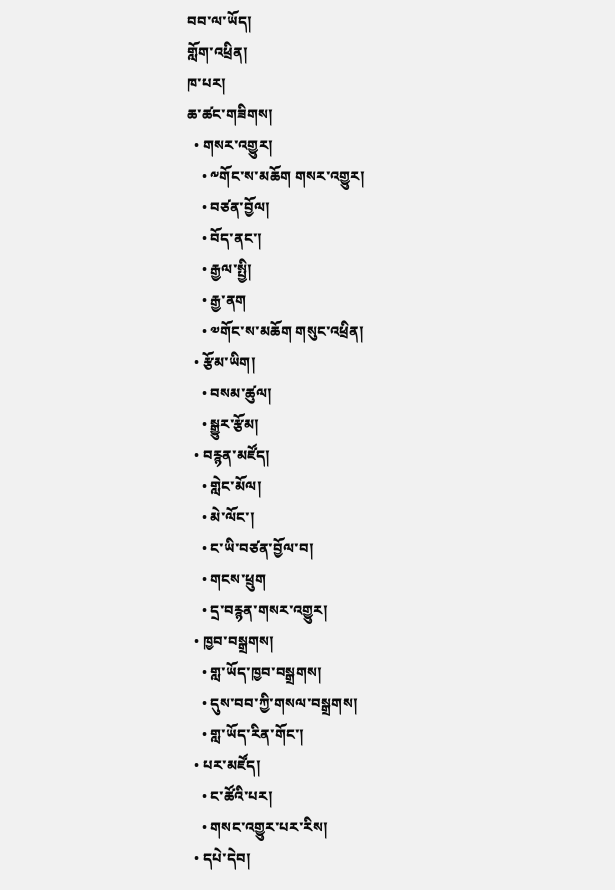བབ་ལ་ཡོད།
གློག་འཕྲིན།
ཁ་པར།
ཆ་ཚང་གཟིགས།
  • གསར་འགྱུར།
    • ༸གོང་ས་མཆོག གསར་འགྱུར།
    • བཙན་བྱོལ།
    • བོད་ནང་།
    • རྒྱལ་སྤྱི།
    • རྒྱ་ནག
    • ༧གོང་ས་མཆོག གསུང་འཕྲིན།
  • རྩོམ་ཡིག།
    • བསམ་ཚུལ།
    • སྒྱུར་རྩོམ།
  • བརྙན་མཛོད།
    • གླེང་མོལ།
    • མེ་ལོང་།
    • ང་ཡི་བཙན་བྱོལ་བ།
    • གངས་ཕྲུག
    • དྲ་བརྙན་གསར་འགྱུར།
  • ཁྱབ་བསྒྲགས།
    • གླ་ཡོད་ཁྱབ་བསྒྲགས།
    • དུས་བབ་ཀྱི་གསལ་བསྒྲགས།
    • གླ་ཡོད་རིན་གོང་།
  • པར་མཛོད།
    • ང་ཚོའི་པར།
    • གསང་འགྱུར་པར་རིས།
  • དཔེ་དེབ།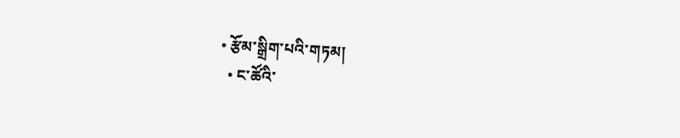• རྩོམ་སྒྲིག་པའི་གཏམ།
  • ང་ཚོའི་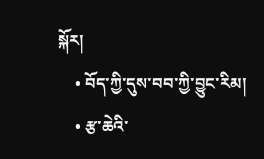སྐོར།
    • བོད་ཀྱི་དུས་བབ་ཀྱི་བྱུང་རིམ།
    • རྩ་ཆེའི་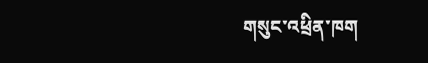གསུང་འཕྲིན་ཁག